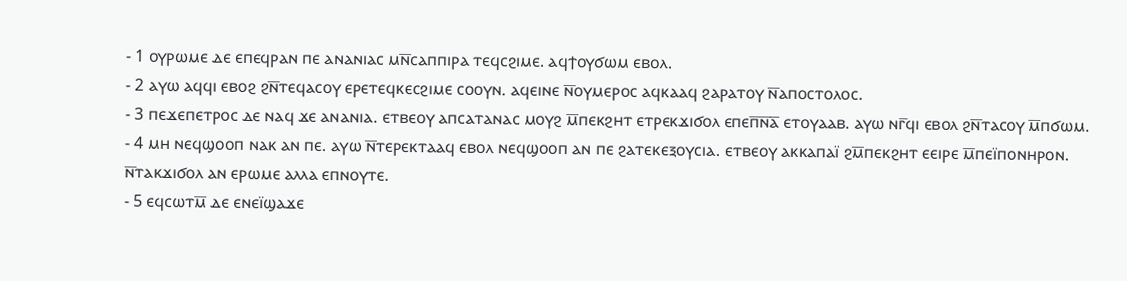- 1 ⲟⲩⲣⲱⲙⲉ ⲇⲉ ⲉⲡⲉϥⲣⲁⲛ ⲡⲉ ⲁⲛⲁⲛⲓⲁⲥ ⲙⲛ̅ⲥⲁⲡⲡⲓⲣⲁ ⲧⲉϥⲥϩⲓⲙⲉ. ⲁϥϯⲟⲩϭⲱⲙ ⲉⲃⲟⲗ.
- 2 ⲁⲩⲱ ⲁϥϥⲓ ⲉⲃⲟϩ ϩⲛ̅ⲧⲉϥⲁⲥⲟⲩ ⲉⲣⲉⲧⲉϥⲕⲉⲥϩⲓⲙⲉ ⲥⲟⲟⲩⲛ. ⲁϥⲉⲓⲛⲉ ⲛ̅ⲟⲩⲙⲉⲣⲟⲥ ⲁϥⲕⲁⲁϥ ϩⲁⲣⲁⲧⲟⲩ ⲛ̅ⲁⲡⲟⲥⲧⲟⲗⲟⲥ.
- 3 ⲡⲉϫⲉⲡⲉⲧⲣⲟⲥ ⲇⲉ ⲛⲁϥ ϫⲉ ⲁⲛⲁⲛⲓⲁ. ⲉⲧⲃⲉⲟⲩ ⲁⲡⲥⲁⲧⲁⲛⲁⲥ ⲙⲟⲩϩ ⲙ̅ⲡⲉⲕϩⲏⲧ ⲉⲧⲣⲉⲕϫⲓϭⲟⲗ ⲉⲡⲉⲡ̅ⲛ̅ⲁ̅ ⲉⲧⲟⲩⲁⲁⲃ. ⲁⲩⲱ ⲛⲅ̅ϥⲓ ⲉⲃⲟⲗ ϩⲛ̅ⲧⲁⲥⲟⲩ ⲙ̅ⲡϭⲱⲙ.
- 4 ⲙⲏ ⲛⲉϥϣⲟⲟⲡ ⲛⲁⲕ ⲁⲛ ⲡⲉ. ⲁⲩⲱ ⲛ̅ⲧⲉⲣⲉⲕⲧⲁⲁϥ ⲉⲃⲟⲗ ⲛⲉϥϣⲟⲟⲡ ⲁⲛ ⲡⲉ ϩⲁⲧⲉⲕⲉⲝⲟⲩⲥⲓⲁ. ⲉⲧⲃⲉⲟⲩ ⲁⲕⲕⲁⲡⲁⲓ̈ ϩⲙ̅ⲡⲉⲕϩⲏⲧ ⲉⲉⲓⲣⲉ ⲙ̅ⲡⲉⲓ̈ⲡⲟⲛⲏⲣⲟⲛ. ⲛ̅ⲧⲁⲕϫⲓϭⲟⲗ ⲁⲛ ⲉⲣⲱⲙⲉ ⲁⲗⲗⲁ ⲉⲡⲛⲟⲩⲧⲉ.
- 5 ⲉϥⲥⲱⲧⲙ̅ ⲇⲉ ⲉⲛⲉⲓ̈ϣⲁϫⲉ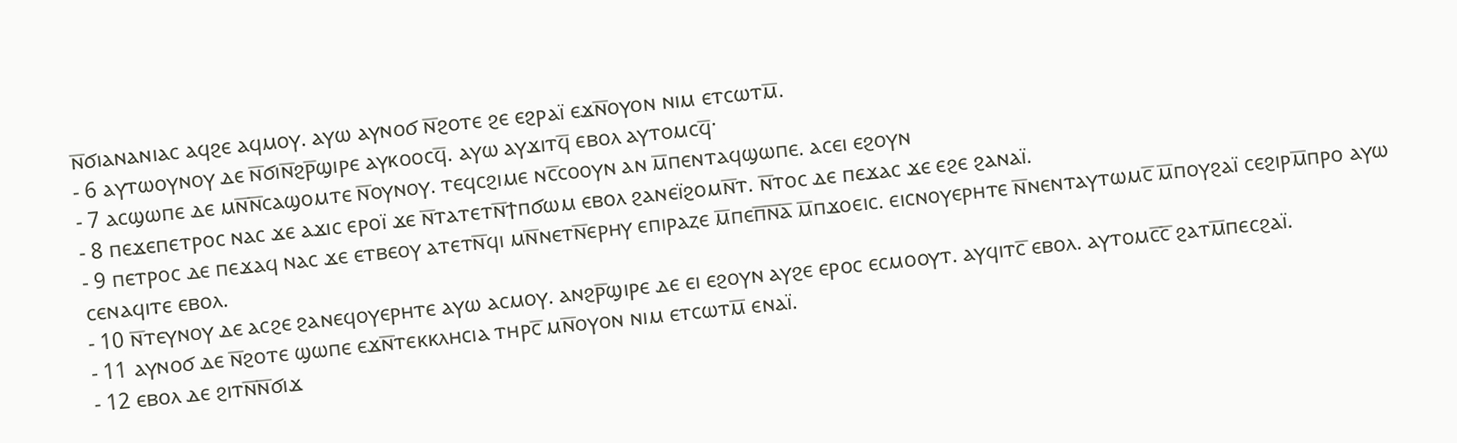ⲛ̅ϭⲓⲁⲛⲁⲛⲓⲁⲥ ⲁϥϩⲉ ⲁϥⲙⲟⲩ. ⲁⲩⲱ ⲁⲩⲛⲟϭ ⲛ̅ϩⲟⲧⲉ ϩⲉ ⲉϩⲣⲁⲓ̈ ⲉϫⲛ̅ⲟⲩⲟⲛ ⲛⲓⲙ ⲉⲧⲥⲱⲧⲙ̅.
- 6 ⲁⲩⲧⲱⲟⲩⲛⲟⲩ ⲇⲉ ⲛ̅ϭⲓⲛ̅ϩⲣ̅ϣⲓⲣⲉ ⲁⲩⲕⲟⲟⲥϥ̅. ⲁⲩⲱ ⲁⲩϫⲓⲧϥ̅ ⲉⲃⲟⲗ ⲁⲩⲧⲟⲙⲥϥ̅·
- 7 ⲁⲥϣⲱⲡⲉ ⲇⲉ ⲙⲛ̅ⲛ̅ⲥⲁϣⲟⲙⲧⲉ ⲛ̅ⲟⲩⲛⲟⲩ. ⲧⲉϥⲥϩⲓⲙⲉ ⲛⲥ̅ⲥⲟⲟⲩⲛ ⲁⲛ ⲙ̅ⲡⲉⲛⲧⲁϥϣⲱⲡⲉ. ⲁⲥⲉⲓ ⲉϩⲟⲩⲛ
- 8 ⲡⲉϫⲉⲡⲉⲧⲣⲟⲥ ⲛⲁⲥ ϫⲉ ⲁϫⲓⲥ ⲉⲣⲟⲓ̈ ϫⲉ ⲛ̅ⲧⲁⲧⲉⲧⲛ̅ϯⲡϭⲱⲙ ⲉⲃⲟⲗ ϩⲁⲛⲉⲓ̈ϩⲟⲙⲛ̅ⲧ. ⲛ̅ⲧⲟⲥ ⲇⲉ ⲡⲉϫⲁⲥ ϫⲉ ⲉϩⲉ ϩⲁⲛⲁⲓ̈.
- 9 ⲡⲉⲧⲣⲟⲥ ⲇⲉ ⲡⲉϫⲁϥ ⲛⲁⲥ ϫⲉ ⲉⲧⲃⲉⲟⲩ ⲁⲧⲉⲧⲛ̅ϥⲓ ⲙⲛ̅ⲛⲉⲧⲛ̅ⲉⲣⲏⲩ ⲉⲡⲓⲣⲁⲍⲉ ⲙ̅ⲡⲉⲡ̅ⲛ̅ⲁ̅ ⲙ̅ⲡϫⲟⲉⲓⲥ. ⲉⲓⲥⲛⲟⲩⲉⲣⲏⲧⲉ ⲛ̅ⲛⲉⲛⲧⲁⲩⲧⲱⲙⲥ̅ ⲙ̅ⲡⲟⲩϩⲁⲓ̈ ⲥⲉϩⲓⲣⲙ̅ⲡⲣⲟ ⲁⲩⲱ ⲥⲉⲛⲁϥⲓⲧⲉ ⲉⲃⲟⲗ.
- 10 ⲛ̅ⲧⲉⲩⲛⲟⲩ ⲇⲉ ⲁⲥϩⲉ ϩⲁⲛⲉϥⲟⲩⲉⲣⲏⲧⲉ ⲁⲩⲱ ⲁⲥⲙⲟⲩ. ⲁⲛϩⲣ̅ϣⲓⲣⲉ ⲇⲉ ⲉⲓ ⲉϩⲟⲩⲛ ⲁⲩϩⲉ ⲉⲣⲟⲥ ⲉⲥⲙⲟⲟⲩⲧ. ⲁⲩϥⲓⲧⲥ̅ ⲉⲃⲟⲗ. ⲁⲩⲧⲟⲙⲥ̅ⲥ̅ ϩⲁⲧⲙ̅ⲡⲉⲥϩⲁⲓ̈.
- 11 ⲁⲩⲛⲟϭ ⲇⲉ ⲛ̅ϩⲟⲧⲉ ϣⲱⲡⲉ ⲉϫⲛ̅ⲧⲉⲕⲕⲗⲏⲥⲓⲁ ⲧⲏⲣⲥ̅ ⲙⲛ̅ⲟⲩⲟⲛ ⲛⲓⲙ ⲉⲧⲥⲱⲧⲙ̅ ⲉⲛⲁⲓ̈.
- 12 ⲉⲃⲟⲗ ⲇⲉ ϩⲓⲧⲛ̅ⲛ̅ϭⲓϫ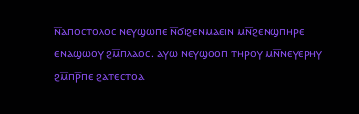ⲛ̅ⲁⲡⲟⲥⲧⲟⲗⲟⲥ ⲛⲉⲩϣⲱⲡⲉ ⲛ̅ϭⲓϩⲉⲛⲙⲁⲉⲓⲛ ⲙⲛ̅ϩⲉⲛϣⲡⲏⲣⲉ ⲉⲛⲁϣⲱⲟⲩ ϩⲙ̅ⲡⲗⲁⲟⲥ. ⲁⲩⲱ ⲛⲉⲩϣⲟⲟⲡ ⲧⲏⲣⲟⲩ ⲙⲛ̅ⲛⲉⲩⲉⲣⲏⲩ ϩⲙ̅ⲡⲣ̅ⲡⲉ ϩⲁⲧⲉⲥⲧⲟⲁ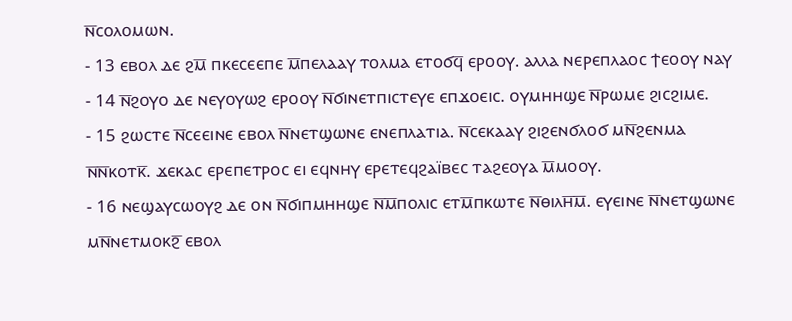ⲛ̅ⲥⲟⲗⲟⲙⲱⲛ.
- 13 ⲉⲃⲟⲗ ⲇⲉ ϩⲙ̅ ⲡⲕⲉⲥⲉⲉⲡⲉ ⲙ̅ⲡⲉⲗⲁⲁⲩ ⲧⲟⲗⲙⲁ ⲉⲧⲟϭϥ̅ ⲉⲣⲟⲟⲩ. ⲁⲗⲗⲁ ⲛⲉⲣⲉⲡⲗⲁⲟⲥ ϯⲉⲟⲟⲩ ⲛⲁⲩ
- 14 ⲛ̅ϩⲟⲩⲟ ⲇⲉ ⲛⲉⲩⲟⲩⲱϩ ⲉⲣⲟⲟⲩ ⲛ̅ϭⲓⲛⲉⲧⲡⲓⲥⲧⲉⲩⲉ ⲉⲡϫⲟⲉⲓⲥ. ⲟⲩⲙⲏⲏϣⲉ ⲛ̅ⲣⲱⲙⲉ ϩⲓⲥϩⲓⲙⲉ.
- 15 ϩⲱⲥⲧⲉ ⲛ̅ⲥⲉⲉⲓⲛⲉ ⲉⲃⲟⲗ ⲛ̅ⲛⲉⲧϣⲱⲛⲉ ⲉⲛⲉⲡⲗⲁⲧⲓⲁ. ⲛ̅ⲥⲉⲕⲁⲁⲩ ϩⲓϩⲉⲛϭⲗⲟϭ ⲙⲛ̅ϩⲉⲛⲙⲁ ⲛ̅ⲛ̅ⲕⲟⲧⲕ̅. ϫⲉⲕⲁⲥ ⲉⲣⲉⲡⲉⲧⲣⲟⲥ ⲉⲓ ⲉϥⲛⲏⲩ ⲉⲣⲉⲧⲉϥϩⲁⲓ̈ⲃⲉⲥ ⲧⲁϩⲉⲟⲩⲁ ⲙ̅ⲙⲟⲟⲩ.
- 16 ⲛⲉϣⲁⲩⲥⲱⲟⲩϩ ⲇⲉ ⲟⲛ ⲛ̅ϭⲓⲡⲙⲏⲏϣⲉ ⲛ̅ⲙ̅ⲡⲟⲗⲓⲥ ⲉⲧⲙ̅ⲡⲕⲱⲧⲉ ⲛ̅ⲑⲓⲗⲏ̅ⲙ̅. ⲉⲩⲉⲓⲛⲉ ⲛ̅ⲛⲉⲧϣⲱⲛⲉ ⲙⲛ̅ⲛⲉⲧⲙⲟⲕϩ̅ ⲉⲃⲟⲗ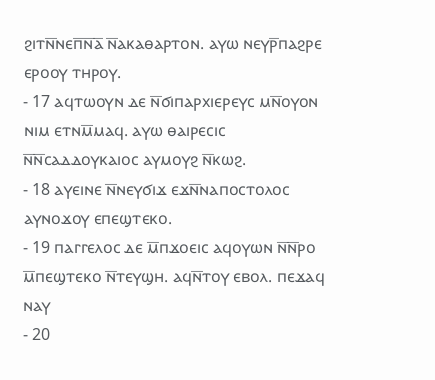ϩⲓⲧⲛ̅ⲛⲉⲡ̅ⲛ̅ⲁ̅ ⲛ̅ⲁⲕⲁⲑⲁⲣⲧⲟⲛ. ⲁⲩⲱ ⲛⲉⲩⲣ̅ⲡⲁϩⲣⲉ ⲉⲣⲟⲟⲩ ⲧⲏⲣⲟⲩ.
- 17 ⲁϥⲧⲱⲟⲩⲛ ⲇⲉ ⲛ̅ϭⲓⲡⲁⲣⲭⲓⲉⲣⲉⲩⲥ ⲙⲛ̅ⲟⲩⲟⲛ ⲛⲓⲙ ⲉⲧⲛⲙ̅ⲙⲁϥ. ⲁⲩⲱ ⲑⲁⲓⲣⲉⲥⲓⲥ ⲛ̅ⲛ̅ⲥⲁⲇⲇⲟⲩⲕⲁⲓⲟⲥ ⲁⲩⲙⲟⲩϩ ⲛ̅ⲕⲱϩ.
- 18 ⲁⲩⲉⲓⲛⲉ ⲛ̅ⲛⲉⲩϭⲓϫ ⲉϫⲛ̅ⲛⲁⲡⲟⲥⲧⲟⲗⲟⲥ ⲁⲩⲛⲟϫⲟⲩ ⲉⲡⲉϣⲧⲉⲕⲟ.
- 19 ⲡⲁⲅⲅⲉⲗⲟⲥ ⲇⲉ ⲙ̅ⲡϫⲟⲉⲓⲥ ⲁϥⲟⲩⲱⲛ ⲛ̅ⲛ̅ⲣⲟ ⲙ̅ⲡⲉϣⲧⲉⲕⲟ ⲛ̅ⲧⲉⲩϣⲏ. ⲁϥⲛ̅ⲧⲟⲩ ⲉⲃⲟⲗ. ⲡⲉϫⲁϥ ⲛⲁⲩ
- 20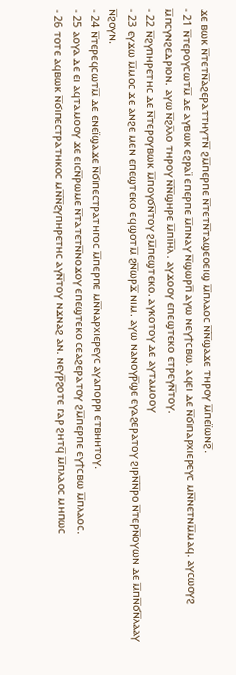ϫⲉ ⲃⲱⲕ ⲛ̅ⲧⲉⲧⲛ̅ⲁϩⲉⲣⲁⲧⲧⲏⲩⲧⲛ̅ ϩⲙ̅ⲡⲉⲣⲡⲉ ⲛ̅ⲧⲉⲧⲛ̅ⲧⲁϣⲉⲟⲉⲓϣ ⲙ̅ⲡⲗⲁⲟⲥ ⲛ̅ⲛ̅ϣⲁϫⲉ ⲧⲏⲣⲟⲩ ⲙ̅ⲡⲉⲓ̈ⲱⲛϩ̅.
- 21 ⲛ̅ⲧⲉⲣⲟⲩⲥⲱⲧⲙ̅ ⲇⲉ ⲁⲩⲃⲱⲕ ⲉϩⲣⲁⲓ̈ ⲉⲡⲉⲣⲡⲉ ⲙ̅ⲡⲛⲁⲩ ⲛ̅ϣⲱⲣⲡ̅ ⲁⲩⲱ ⲛⲉⲩϯⲥⲃⲱ. ⲁϥⲉⲓ ⲇⲉ ⲛ̅ϭⲓⲡⲁⲣⲭⲓⲉⲣⲉⲩⲥ ⲙⲛ̅ⲛⲉⲧⲛⲙ̅ⲙⲁϥ. ⲁⲩⲥⲱⲟⲩϩ ⲙ̅ⲡⲥⲩⲛϩⲉⲇⲣⲓⲟⲛ. ⲁⲩⲱ ⲛ̅ϩⲗ̅ⲗⲟ ⲧⲏⲣⲟⲩ ⲛ̅ⲛ̅ϣⲏⲣⲉ ⲙ̅ⲡⲓ̅ⲏ̅ⲗ. ⲁⲩϫⲟⲟⲩ ⲉⲡⲉϣⲧⲉⲕⲟ ⲉⲧⲣⲉⲩⲛ̅ⲧⲟⲩ.
- 22 ⲛ̅ϩⲩⲡⲏⲣⲉⲧⲏⲥ ⲇⲉ ⲛ̅ⲧⲉⲣⲟⲩⲃⲱⲕ ⲙ̅ⲡⲟⲩϭⲛ̅ⲧⲟⲩ ϩⲙ̅ⲡⲉϣⲧⲉⲕⲟ. ⲁⲩⲕⲟⲧⲟⲩ ⲇⲉ ⲁⲩⲧⲁⲙⲟⲟⲩ
- 23 ⲉⲩϫⲱ ⲙ̅ⲙⲟⲥ ϫⲉ ⲁⲛϩⲉ ⲙⲉⲛ ⲉⲡⲉϣⲧⲉⲕⲟ ⲉϥϣⲟⲧⲙ̅ ϩⲛ̅ⲱⲣϫ̅ ⲛⲓⲙ. ⲁⲩⲱ ⲛⲁⲛⲟⲩⲣ̅ϣⲉ ⲉⲩⲁϩⲉⲣⲁⲧⲟⲩ ϩⲓⲣⲛ̅ⲛ̅ⲣⲟ ⲛ̅ⲧⲉⲣⲛ̅ⲟⲩⲱⲛ ⲇⲉ ⲙ̅ⲡⲛ̅ϭⲛ̅ⲗⲁⲁⲩ ⲛ̅ϩⲟⲩⲛ.
- 24 ⲛ̅ⲧⲉⲣⲉϥⲥⲱⲧⲙ̅ ⲇⲉ ⲉⲛⲉⲓ̈ϣⲁϫⲉ ⲛ̅ϭⲓⲡⲉⲥⲧⲣⲁⲧⲏⲅⲟⲥ ⲙ̅ⲡⲉⲣⲡⲉ ⲙⲛ̅ⲛⲁⲣⲭⲓⲉⲣⲉⲩⲥ ⲁⲩⲁⲡⲟⲣⲣⲓ ⲉⲧⲃⲏⲏⲧⲟⲩ.
- 25 ⲁⲟⲩⲁ ⲇⲉ ⲉⲓ ⲁϥⲧⲁⲙⲟⲟⲩ ϫⲉ ⲉⲓⲥⲛ̅ⲣⲱⲙⲉ ⲛ̅ⲧⲁⲧⲉⲧⲛ̅ⲛⲟϫⲟⲩ ⲉⲡⲉϣⲧⲉⲕⲟ ⲥⲉⲁϩⲉⲣⲁⲧⲟⲩ ϩⲙ̅ⲡⲉⲣⲡⲉ ⲉⲩϯⲥⲃⲱ ⲙ̅ⲡⲗⲁⲟⲥ.
- 26 ⲧⲟⲧⲉ ⲁϥⲃⲱⲕ ⲛ̅ϭⲓⲡⲉⲥⲧⲣⲁⲧⲏⲕⲟⲥ ⲙⲛ̅ⲛ̅ϩⲩⲡⲏⲣⲉⲧⲏⲥ ⲁⲩⲛ̅ⲧⲟⲩ ⲛϫⲛⲁϩ ⲁⲛ. ⲛⲉⲩⲣ̅ϩⲟⲧⲉ ⲅⲁⲣ ϩⲏⲧϥ̅ ⲙ̅ⲡⲗⲁⲟⲥ ⲙⲏⲡⲱⲥ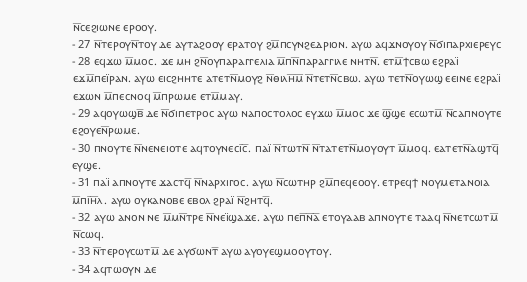ⲛ̅ⲥⲉϩⲓⲱⲛⲉ ⲉⲣⲟⲟⲩ.
- 27 ⲛ̅ⲧⲉⲣⲟⲩⲛ̅ⲧⲟⲩ ⲇⲉ ⲁⲩⲧⲁϩⲟⲟⲩ ⲉⲣⲁⲧⲟⲩ ϩⲙ̅ⲡⲥⲩⲛϩⲉⲇⲣⲓⲟⲛ. ⲁⲩⲱ ⲁϥϫⲛⲟⲩⲟⲩ ⲛ̅ϭⲓⲡⲁⲣⲭⲓⲉⲣⲉⲩⲥ
- 28 ⲉϥϫⲱ ⲙ̅ⲙⲟⲥ. ϫⲉ ⲙⲏ ϩⲛ̅ⲟⲩⲡⲁⲣⲁⲅⲅⲉⲗⲓⲁ ⲙ̅ⲡⲛ̅ⲡⲁⲣⲁⲅⲅⲓⲗⲉ ⲛⲏⲧⲛ̅. ⲉⲧⲙ̅ϯⲥⲃⲱ ⲉϩⲣⲁⲓ̈ ⲉϫⲙ̅ⲡⲉⲓ̈ⲣⲁⲛ. ⲁⲩⲱ ⲉⲓⲥϩⲏⲏⲧⲉ ⲁⲧⲉⲧⲛ̅ⲙⲟⲩϩ ⲛ̅ⲑⲓⲗⲏ̅ⲙ̅ ⲛ̅ⲧⲉⲧⲛ̅ⲥⲃⲱ. ⲁⲩⲱ ⲧⲉⲧⲛ̅ⲟⲩⲱϣ ⲉⲉⲓⲛⲉ ⲉϩⲣⲁⲓ̈ ⲉϫⲱⲛ ⲙ̅ⲡⲉⲥⲛⲟϥ ⲙ̅ⲡⲣⲱⲙⲉ ⲉⲧⲙ̅ⲙⲁⲩ.
- 29 ⲁϥⲟⲩⲱϣⲃ̅ ⲇⲉ ⲛ̅ϭⲓⲡⲉⲧⲣⲟⲥ ⲁⲩⲱ ⲛⲁⲡⲟⲥⲧⲟⲗⲟⲥ ⲉⲩϫⲱ ⲙ̅ⲙⲟⲥ ϫⲉ ϣ̅ϣⲉ ⲉⲥⲱⲧⲙ̅ ⲛ̅ⲥⲁⲡⲛⲟⲩⲧⲉ ⲉϩⲟⲩⲉⲛ̅ⲣⲱⲙⲉ.
- 30 ⲡⲛⲟⲩⲧⲉ ⲛ̅ⲛⲉⲛⲉⲓⲟⲧⲉ ⲁϥⲧⲟⲩⲛⲉⲥⲓ̅ⲥ̅. ⲡⲁⲓ̈ ⲛ̅ⲧⲱⲧⲛ̅ ⲛ̅ⲧⲁⲧⲉⲧⲛ̅ⲙⲟⲩⲟⲩⲧ ⲙ̅ⲙⲟϥ. ⲉⲁⲧⲉⲧⲛ̅ⲁϣⲧϥ̅ ⲉⲩϣⲉ.
- 31 ⲡⲁⲓ̈ ⲁⲡⲛⲟⲩⲧⲉ ϫⲁⲥⲧϥ̅ ⲛ̅ⲛⲁⲣⲭⲓⲅⲟⲥ. ⲁⲩⲱ ⲛ̅ⲥⲱⲧⲏⲣ ϩⲙ̅ⲡⲉϥⲉⲟⲟⲩ. ⲉⲧⲣⲉϥϯ ⲛⲟⲩⲙⲉⲧⲁⲛⲟⲓⲁ ⲙ̅ⲡⲓ̅ⲏ̅ⲗ. ⲁⲩⲱ ⲟⲩⲕⲁⲛⲟⲃⲉ ⲉⲃⲟⲗ ϩⲣⲁⲓ̈ ⲛ̅ϩⲏⲧϥ̅.
- 32 ⲁⲩⲱ ⲁⲛⲟⲛ ⲛⲉ ⲙ̅ⲙⲛ̅ⲧⲣⲉ ⲛ̅ⲛⲉⲓ̈ϣⲁϫⲉ. ⲁⲩⲱ ⲡⲉⲡ̅ⲛ̅ⲁ̅ ⲉⲧⲟⲩⲁⲁⲃ ⲁⲡⲛⲟⲩⲧⲉ ⲧⲁⲁϥ ⲛ̅ⲛⲉⲧⲥⲱⲧⲙ̅ ⲛ̅ⲥⲱϥ.
- 33 ⲛ̅ⲧⲉⲣⲟⲩⲥⲱⲧⲙ̅ ⲇⲉ ⲁⲩϭⲱⲛⲧ̅ ⲁⲩⲱ ⲁⲩⲟⲩⲉϣⲙⲟⲟⲩⲧⲟⲩ.
- 34 ⲁϥⲧⲱⲟⲩⲛ ⲇⲉ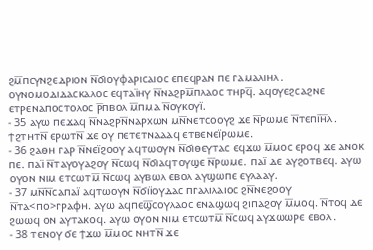ϩⲙ̅ⲡⲥⲩⲛϩⲉⲇⲣⲓⲟⲛ ⲛ̅ϭⲓⲟⲩⲫⲁⲣⲓⲥⲁⲓⲟⲥ ⲉⲡⲉϥⲣⲁⲛ ⲡⲉ ⲅⲁⲙⲁⲗⲓⲏⲗ. ⲟⲩⲛⲟⲙⲟⲇⲓⲇⲁⲥⲕⲁⲗⲟⲥ ⲉϥⲧⲁⲓ̈ⲏⲩ ⲛ̅ⲛⲁϩⲣⲙ̅ⲡⲗⲁⲟⲥ ⲧⲏⲣϥ̅. ⲁϥⲟⲩⲉϩⲥⲁϩⲛⲉ ⲉⲧⲣⲉⲛⲁⲡⲟⲥⲧⲟⲗⲟⲥ ⲣ̅ⲡⲃⲟⲗ ⲙ̅ⲡⲙⲁ ⲛ̅ⲟⲩⲕⲟⲩⲓ̈.
- 35 ⲁⲩⲱ ⲡⲉϫⲁϥ ⲛ̅ⲛⲁϩⲣⲛ̅ⲛⲁⲣⲭⲱⲛ ⲙⲛ̅ⲛⲉⲧⲥⲟⲟⲩϩ ϫⲉ ⲛ̅ⲣⲱⲙⲉ ⲛ̅ⲧⲉⲡⲓ̅ⲏ̅ⲗ. ϯϩⲧⲏⲧⲛ̅ ⲉⲣⲱⲧⲛ̅ ϫⲉ ⲟⲩ ⲡⲉⲧⲉⲧⲛⲁⲁⲁϥ ⲉⲧⲃⲉⲛⲉⲓ̈ⲣⲱⲙⲉ.
- 36 ϩⲁⲑⲏ ⲅⲁⲣ ⲛ̅ⲛⲉⲓ̈ϩⲟⲟⲩ ⲁϥⲧⲱⲟⲩⲛ ⲛ̅ϭⲓⲑⲉⲩⲧⲁⲥ ⲉϥϫⲱ ⲙ̅ⲙⲟⲥ ⲉⲣⲟϥ ϫⲉ ⲁⲛⲟⲕ ⲡⲉ. ⲡⲁⲓ̈ ⲛ̅ⲧⲁⲩⲟⲩⲁϩⲟⲩ ⲛ̅ⲥⲱϥ ⲛ̅ϭⲓⲁϥⲧⲟⲩϣⲉ ⲛ̅ⲣⲱⲙⲉ. ⲡⲁⲓ̈ ⲇⲉ ⲁⲩϩⲟⲧⲃⲉϥ. ⲁⲩⲱ ⲟⲩⲟⲛ ⲛⲓⲙ ⲉⲧⲥⲱⲧⲙ̅ ⲛ̅ⲥⲱϥ ⲁⲩⲃⲱⲗ ⲉⲃⲟⲗ ⲁⲩϣⲱⲡⲉ ⲉⲩⲗⲁⲁⲩ.
- 37 ⲙⲛ̅ⲛ̅ⲥⲁⲡⲁⲓ̈ ⲁϥⲧⲱⲟⲩⲛ ⲛ̅ϭⲓⲓ̈ⲟⲩⲇⲁⲥ ⲡⲅⲁⲗⲓⲗⲁⲓⲟⲥ ϩⲛ̅ⲛⲉϩⲟⲟⲩ ⲛ̅ⲧⲁ<ⲡⲟ>ⲅⲣⲁⲫⲏ. ⲁⲩⲱ ⲁϥⲡⲉϣ̅ⲥⲟⲩⲗⲁⲟⲥ ⲉⲛⲁϣⲱϥ ϩⲓⲡⲁϩⲟⲩ ⲙ̅ⲙⲟϥ. ⲛ̅ⲧⲟϥ ⲇⲉ ϩⲱⲱϥ ⲟⲛ ⲁⲩⲧⲁⲕⲟϥ. ⲁⲩⲱ ⲟⲩⲟⲛ ⲛⲓⲙ ⲉⲧⲥⲱⲧⲙ̅ ⲛ̅ⲥⲱϥ ⲁⲩϫⲱⲱⲣⲉ ⲉⲃⲟⲗ.
- 38 ⲧⲉⲛⲟⲩ ϭⲉ ϯϫⲱ ⲙ̅ⲙⲟⲥ ⲛⲏⲧⲛ̅ ϫⲉ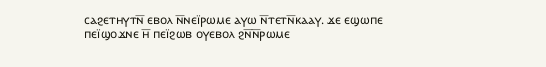ⲥⲁϩⲉⲧⲏⲩⲧⲛ̅ ⲉⲃⲟⲗ ⲛ̅ⲛⲉⲓ̈ⲣⲱⲙⲉ ⲁⲩⲱ ⲛ̅ⲧⲉⲧⲛ̅ⲕⲁⲁⲩ. ϫⲉ ⲉϣⲱⲡⲉ ⲡⲉⲓ̈ϣⲟϫⲛⲉ ⲏ̅ ⲡⲉⲓ̈ϩⲱⲃ ⲟⲩⲉⲃⲟⲗ ϩⲛ̅ⲛ̅ⲣⲱⲙⲉ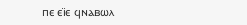ⲡⲉ ⲉⲓ̈ⲉ ϥⲛⲁⲃⲱⲗ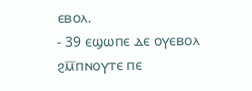ⲉⲃⲟⲗ.
- 39 ⲉϣⲱⲡⲉ ⲇⲉ ⲟⲩⲉⲃⲟⲗ ϩⲙ̅ⲡⲛⲟⲩⲧⲉ ⲡⲉ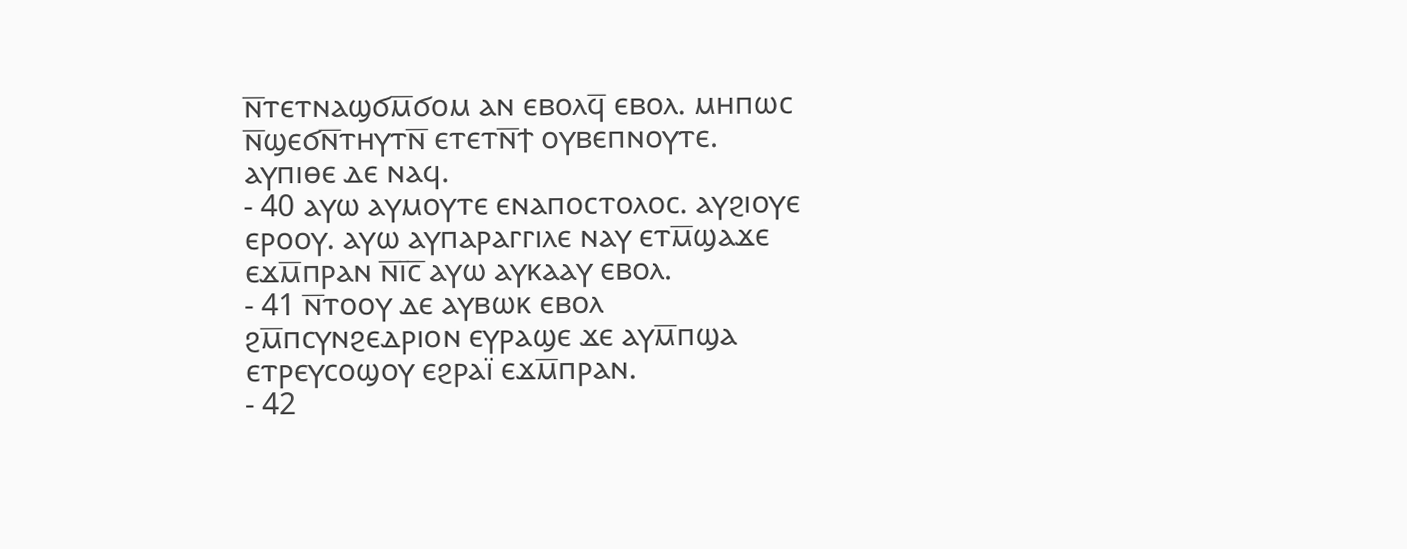ⲛ̅ⲧⲉⲧⲛⲁϣϭⲙ̅ϭⲟⲙ ⲁⲛ ⲉⲃⲟⲗϥ̅ ⲉⲃⲟⲗ. ⲙⲏⲡⲱⲥ ⲛ̅ϣⲉϭⲛ̅ⲧⲏⲩⲧⲛ̅ ⲉⲧⲉⲧⲛ̅ϯ ⲟⲩⲃⲉⲡⲛⲟⲩⲧⲉ. ⲁⲩⲡⲓⲑⲉ ⲇⲉ ⲛⲁϥ.
- 40 ⲁⲩⲱ ⲁⲩⲙⲟⲩⲧⲉ ⲉⲛⲁⲡⲟⲥⲧⲟⲗⲟⲥ. ⲁⲩϩⲓⲟⲩⲉ ⲉⲣⲟⲟⲩ. ⲁⲩⲱ ⲁⲩⲡⲁⲣⲁⲅⲅⲓⲗⲉ ⲛⲁⲩ ⲉⲧⲙ̅ϣⲁϫⲉ ⲉϫⲙ̅ⲡⲣⲁⲛ ⲛ̅ⲓ̅ⲥ̅ ⲁⲩⲱ ⲁⲩⲕⲁⲁⲩ ⲉⲃⲟⲗ.
- 41 ⲛ̅ⲧⲟⲟⲩ ⲇⲉ ⲁⲩⲃⲱⲕ ⲉⲃⲟⲗ ϩⲙ̅ⲡⲥⲩⲛϩⲉⲇⲣⲓⲟⲛ ⲉⲩⲣⲁϣⲉ ϫⲉ ⲁⲩⲙ̅ⲡϣⲁ ⲉⲧⲣⲉⲩⲥⲟϣⲟⲩ ⲉϩⲣⲁⲓ̈ ⲉϫⲙ̅ⲡⲣⲁⲛ.
- 42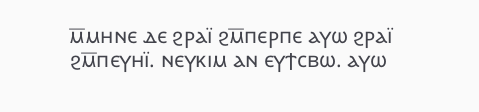ⲙ̅ⲙⲏⲛⲉ ⲇⲉ ϩⲣⲁⲓ̈ ϩⲙ̅ⲡⲉⲣⲡⲉ ⲁⲩⲱ ϩⲣⲁⲓ̈ ϩⲙ̅ⲡⲉⲩⲏⲓ̈. ⲛⲉⲩⲕⲓⲙ ⲁⲛ ⲉⲩϯⲥⲃⲱ. ⲁⲩⲱ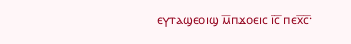ⲉⲩⲧⲁϣⲉⲟⲓϣ ⲙ̅ⲡϫⲟⲉⲓⲥ ⲓ̅ⲥ̅ ⲡⲉⲭ̅ⲥ̅·